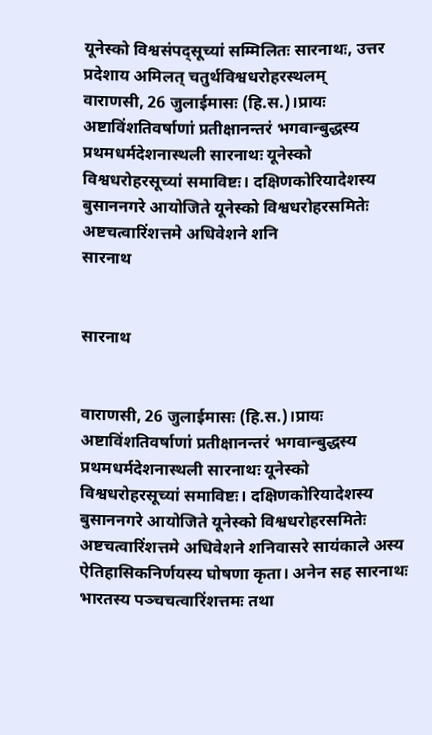यूनेस्को विश्वसंपद्सूच्यां सम्मिलितः सारनाथः, उत्तर प्रदेशाय अमिलत् चतुर्थविश्वधरोहरस्थलम्
वाराणसी, 26 जुलाईमासः (हि.स.)।प्रायः अष्टाविंशतिवर्षाणां प्रतीक्षानन्तरं भगवान्बुद्धस्य प्रथमधर्मदेशनास्थली सारनाथः यूनेस्को विश्वधरोहरसूच्यां समाविष्टः। दक्षिणकोरियादेशस्य बुसाननगरे आयोजिते यूनेस्को विश्वधरोहरसमितेः अष्टचत्वारिंशत्तमे अधिवेशने शनि
सारनाथ


सारनाथ


वाराणसी, 26 जुलाईमासः (हि.स.)।प्रायः अष्टाविंशतिवर्षाणां प्रतीक्षानन्तरं भगवान्बुद्धस्य प्रथमधर्मदेशनास्थली सारनाथः यूनेस्को विश्वधरोहरसूच्यां समाविष्टः। दक्षिणकोरियादेशस्य बुसाननगरे आयोजिते यूनेस्को विश्वधरोहरसमितेः अष्टचत्वारिंशत्तमे अधिवेशने शनिवासरे सायंकाले अस्य ऐतिहासिकनिर्णयस्य घोषणा कृता। अनेन सह सारनाथः भारतस्य पञ्चचत्वारिंशत्तमः तथा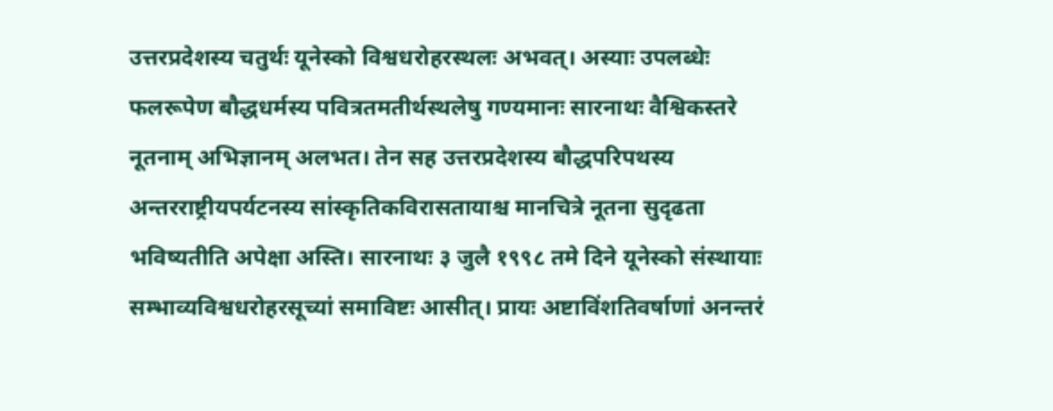उत्तरप्रदेशस्य चतुर्थः यूनेस्को विश्वधरोहरस्थलः अभवत्। अस्याः उपलब्धेः फलरूपेण बौद्धधर्मस्य पवित्रतमतीर्थस्थलेषु गण्यमानः सारनाथः वैश्विकस्तरे नूतनाम् अभिज्ञानम् अलभत। तेन सह उत्तरप्रदेशस्य बौद्धपरिपथस्य अन्तरराष्ट्रीयपर्यटनस्य सांस्कृतिकविरासतायाश्च मानचित्रे नूतना सुदृढता भविष्यतीति अपेक्षा अस्ति। सारनाथः ३ जुलै १९९८ तमे दिने यूनेस्को संस्थायाः सम्भाव्यविश्वधरोहरसूच्यां समाविष्टः आसीत्। प्रायः अष्टाविंशतिवर्षाणां अनन्तरं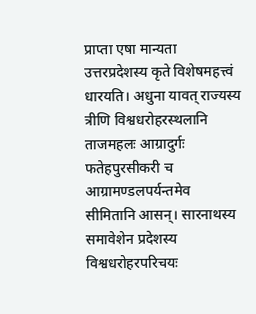प्राप्ता एषा मान्यता उत्तरप्रदेशस्य कृते विशेषमहत्त्वं धारयति। अधुना यावत् राज्यस्य त्रीणि विश्वधरोहरस्थलानि ताजमहलः आग्रादुर्गः फतेहपुरसीकरी च आग्रामण्डलपर्यन्तमेव सीमितानि आसन्। सारनाथस्य समावेशेन प्रदेशस्य विश्वधरोहरपरिचयः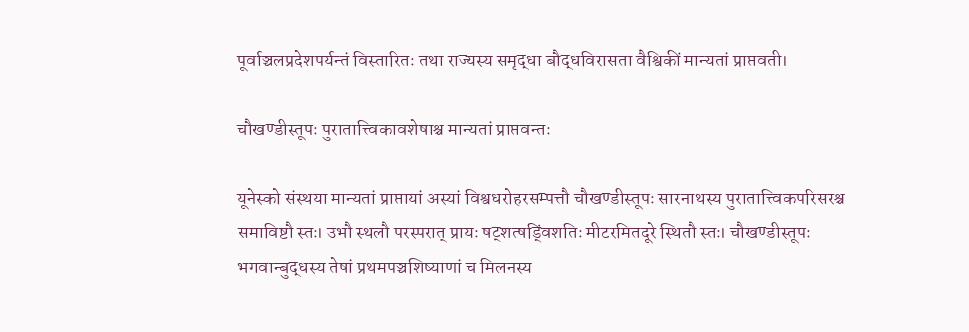पूर्वाञ्चलप्रदेशपर्यन्तं विस्तारितः तथा राज्यस्य समृद्धा बौद्धविरासता वैश्विकीं मान्यतां प्राप्तवती।

चौखण्डीस्तूपः पुरातात्त्विकावशेषाश्च मान्यतां प्राप्तवन्तः

यूनेस्को संस्थया मान्यतां प्राप्तायां अस्यां विश्वधरोहरसम्पत्तौ चौखण्डीस्तूपः सारनाथस्य पुरातात्त्विकपरिसरश्च समाविष्टौ स्तः। उभौ स्थलौ परस्परात् प्रायः षट्शत्षड्विंशतिः मीटरमितदूरे स्थितौ स्तः। चौखण्डीस्तूपः भगवान्बुद्धस्य तेषां प्रथमपञ्चशिष्याणां च मिलनस्य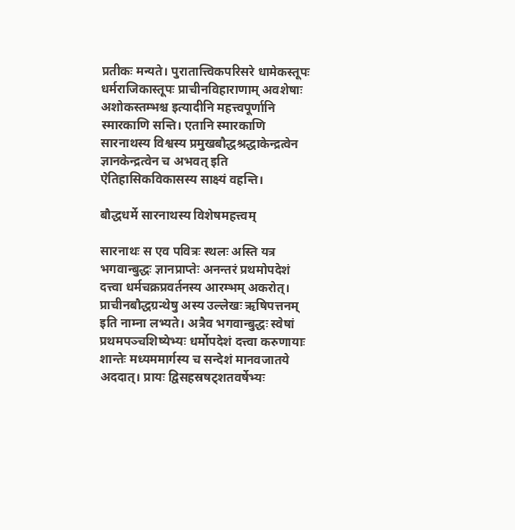प्रतीकः मन्यते। पुरातात्त्विकपरिसरे धामेकस्तूपः धर्मराजिकास्तूपः प्राचीनविहाराणाम् अवशेषाः अशोकस्तम्भश्च इत्यादीनि महत्त्वपूर्णानि स्मारकाणि सन्ति। एतानि स्मारकाणि सारनाथस्य विश्वस्य प्रमुखबौद्धश्रद्धाकेन्द्रत्वेन ज्ञानकेन्द्रत्वेन च अभवत् इति ऐतिहासिकविकासस्य साक्ष्यं वहन्ति।

बौद्धधर्मे सारनाथस्य विशेषमहत्त्वम्

सारनाथः स एव पवित्रः स्थलः अस्ति यत्र भगवान्बुद्धः ज्ञानप्राप्तेः अनन्तरं प्रथमोपदेशं दत्त्वा धर्मचक्रप्रवर्तनस्य आरम्भम् अकरोत्। प्राचीनबौद्धग्रन्थेषु अस्य उल्लेखः ऋषिपत्तनम् इति नाम्ना लभ्यते। अत्रैव भगवान्बुद्धः स्वेषां प्रथमपञ्चशिष्येभ्यः धर्मोपदेशं दत्त्वा करुणायाः शान्तेः मध्यममार्गस्य च सन्देशं मानवजातये अददात्। प्रायः द्विसहस्रषट्शतवर्षेभ्यः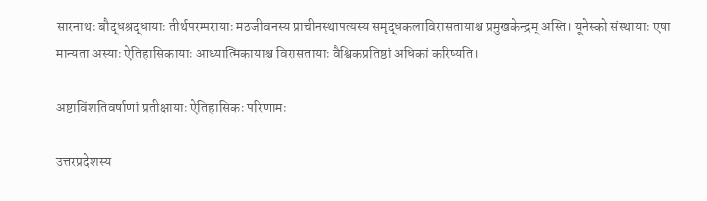सारनाथः बौद्धश्रद्धायाः तीर्थपरम्परायाः मठजीवनस्य प्राचीनस्थापत्यस्य समृद्धकलाविरासतायाश्च प्रमुखकेन्द्रम् अस्ति। यूनेस्को संस्थायाः एषा मान्यता अस्याः ऐतिहासिकायाः आध्यात्मिकायाश्च विरासतायाः वैश्विकप्रतिष्ठां अधिकां करिष्यति।

अष्टाविंशतिवर्षाणां प्रतीक्षायाः ऐतिहासिकः परिणामः

उत्तरप्रदेशस्य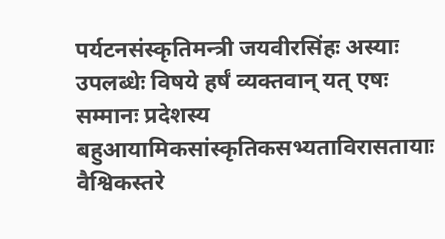पर्यटनसंस्कृतिमन्त्री जयवीरसिंहः अस्याः उपलब्धेः विषये हर्षं व्यक्तवान् यत् एषः सम्मानः प्रदेशस्य बहुआयामिकसांस्कृतिकसभ्यताविरासतायाः वैश्विकस्तरे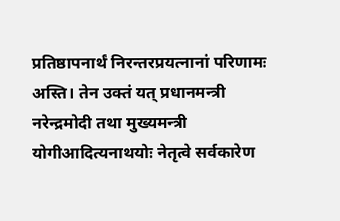प्रतिष्ठापनार्थं निरन्तरप्रयत्नानां परिणामः अस्ति। तेन उक्तं यत् प्रधानमन्त्री नरेन्द्रमोदी तथा मुख्यमन्त्री योगीआदित्यनाथयोः नेतृत्वे सर्वकारेण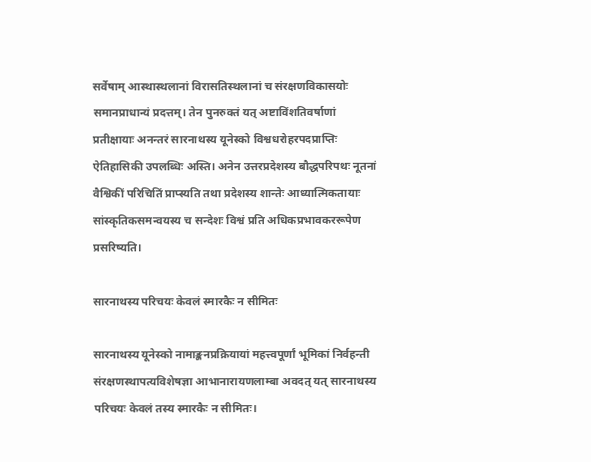सर्वेषाम् आस्थास्थलानां विरासतिस्थलानां च संरक्षणविकासयोः समानप्राधान्यं प्रदत्तम्। तेन पुनरुक्तं यत् अष्टाविंशतिवर्षाणां प्रतीक्षायाः अनन्तरं सारनाथस्य यूनेस्को विश्वधरोहरपदप्राप्तिः ऐतिहासिकी उपलब्धिः अस्ति। अनेन उत्तरप्रदेशस्य बौद्धपरिपथः नूतनां वैश्विकीं परिचितिं प्राप्स्यति तथा प्रदेशस्य शान्तेः आध्यात्मिकतायाः सांस्कृतिकसमन्वयस्य च सन्देशः विश्वं प्रति अधिकप्रभावकररूपेण प्रसरिष्यति।

सारनाथस्य परिचयः केवलं स्मारकैः न सीमितः

सारनाथस्य यूनेस्को नामाङ्कनप्रक्रियायां महत्त्वपूर्णां भूमिकां निर्वहन्ती संरक्षणस्थापत्यविशेषज्ञा आभानारायणलाम्बा अवदत् यत् सारनाथस्य परिचयः केवलं तस्य स्मारकैः न सीमितः।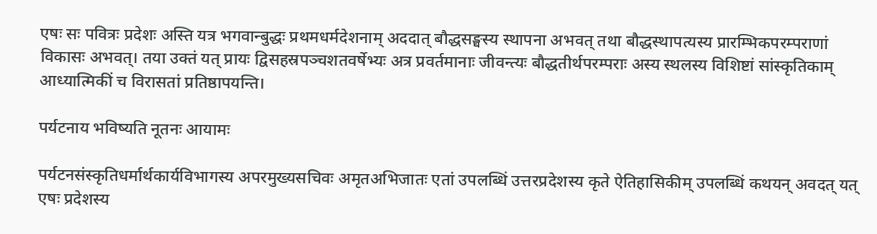एषः सः पवित्रः प्रदेशः अस्ति यत्र भगवान्बुद्धः प्रथमधर्मदेशनाम् अददात् बौद्धसङ्घस्य स्थापना अभवत् तथा बौद्धस्थापत्यस्य प्रारम्भिकपरम्पराणां विकासः अभवत्। तया उक्तं यत् प्रायः द्विसहस्रपञ्चशतवर्षेभ्यः अत्र प्रवर्तमानाः जीवन्त्यः बौद्धतीर्थपरम्पराः अस्य स्थलस्य विशिष्टां सांस्कृतिकाम् आध्यात्मिकीं च विरासतां प्रतिष्ठापयन्ति।

पर्यटनाय भविष्यति नूतनः आयामः

पर्यटनसंस्कृतिधर्मार्थकार्यविभागस्य अपरमुख्यसचिवः अमृतअभिजातः एतां उपलब्धिं उत्तरप्रदेशस्य कृते ऐतिहासिकीम् उपलब्धिं कथयन् अवदत् यत् एषः प्रदेशस्य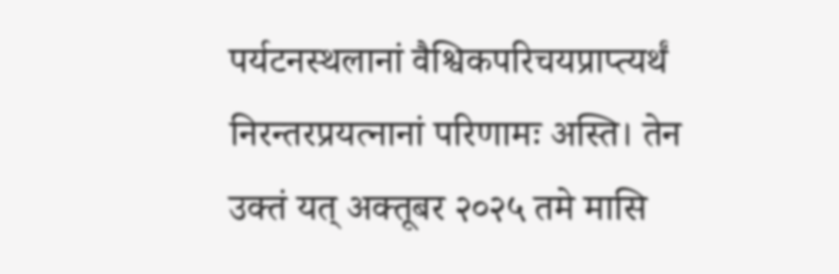पर्यटनस्थलानां वैश्विकपरिचयप्राप्त्यर्थं निरन्तरप्रयत्नानां परिणामः अस्ति। तेन उक्तं यत् अक्तूबर २०२५ तमे मासि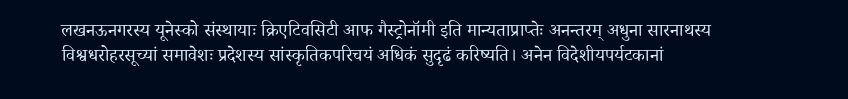लखनऊनगरस्य यूनेस्को संस्थायाः क्रिएटिवसिटी आफ गैस्ट्रोनॉमी इति मान्यताप्राप्तेः अनन्तरम् अधुना सारनाथस्य विश्वधरोहरसूच्यां समावेशः प्रदेशस्य सांस्कृतिकपरिचयं अधिकं सुदृढं करिष्यति। अनेन विदेशीयपर्यटकानां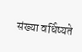संख्या वर्धिष्यते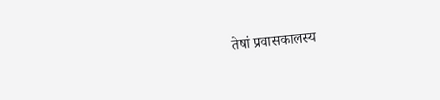तेषां प्रवासकालस्य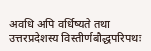अवधि अपि वर्धिष्यते तथा उत्तरप्रदेशस्य विस्तीर्णबौद्धपरिपथः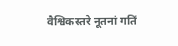वैश्विकस्तरे नूतनां गतिं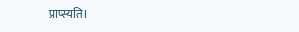प्राप्स्यति।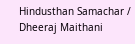Hindusthan Samachar / Dheeraj Maithani